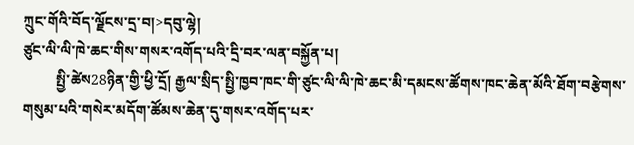ཀྲུང་གོའི་བོད་ལྗོངས་དྲ་བ།>དབུ་ལྷེ།
ཙུང་ལི་ལི་ཁེ་ཆང་གིས་གསར་འགོད་པའི་དྲི་བར་ལན་བསྐྱོན་པ།
         སྤྱི་ཚེས28ཉིན་གྱི་ཕྱི་དྲོ། རྒྱལ་སྲིད་སྤྱི་ཁྱབ་ཁང་གི་ཙུང་ལི་ལི་ཁེ་ཆང་མི་དམངས་ཚོགས་ཁང་ཆེན་མོའི་ཐོག་བརྩེགས་གསུམ་པའི་གསེར་མདོག་ཚོམས་ཆེན་དུ་གསར་འགོད་པར་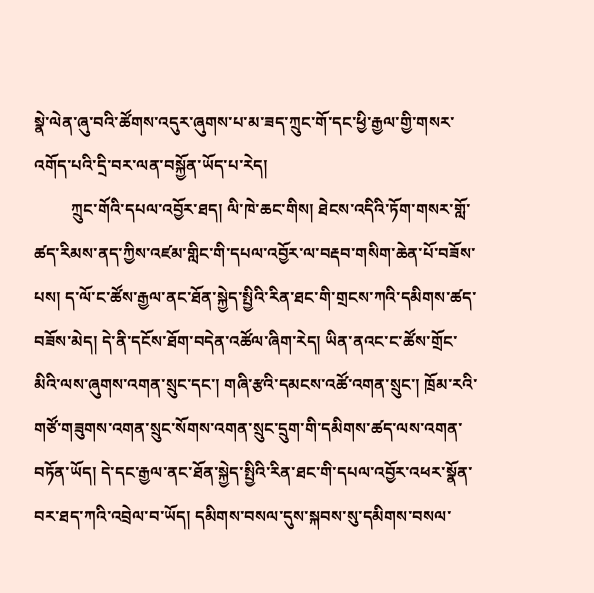སྣེ་ལེན་ཞུ་བའི་ཚོགས་འདུར་ཞུགས་པ་མ་ཟད་ཀྲུང་གོ་དང་ཕྱི་རྒྱལ་གྱི་གསར་འགོད་པའི་དྲི་བར་ལན་བསྐྱོན་ཡོད་པ་རེད།
         ཀྲུང་གོའི་དཔལ་འབྱོར་ཐད། ལི་ཁེ་ཆང་གིས། ཐེངས་འདིའི་ཏོག་གསར་གློ་ཚད་རིམས་ནད་ཀྱིས་འཛམ་གླིང་གི་དཔལ་འབྱོར་ལ་བརྡབ་གསིག་ཆེན་པོ་བཟོས་པས། ད་ལོ་ང་ཚོས་རྒྱལ་ནང་ཐོན་སྐྱེད་སྤྱིའི་རིན་ཐང་གི་གྲངས་ཀའི་དམིགས་ཚད་བཟོས་མེད། དེ་ནི་དངོས་ཐོག་བདེན་འཚོལ་ཞིག་རེད། ཡིན་ནའང་ང་ཚོས་གྲོང་མིའི་ལས་ཞུགས་འགན་སྲུང་དང་། གཞི་རྩའི་དམངས་འཚོ་འགན་སྲུང་། ཁྲོམ་རའི་གཙོ་གཟུགས་འགན་སྲུང་སོགས་འགན་སྲུང་དྲུག་གི་དམིགས་ཚད་ལས་འགན་བཏོན་ཡོད། དེ་དང་རྒྱལ་ནང་ཐོན་སྐྱེད་སྤྱིའི་རིན་ཐང་གི་དཔལ་འབྱོར་འཕར་སྣོན་བར་ཐད་ཀའི་འབྲེལ་བ་ཡོད། དམིགས་བསལ་དུས་སྐབས་སུ་དམིགས་བསལ་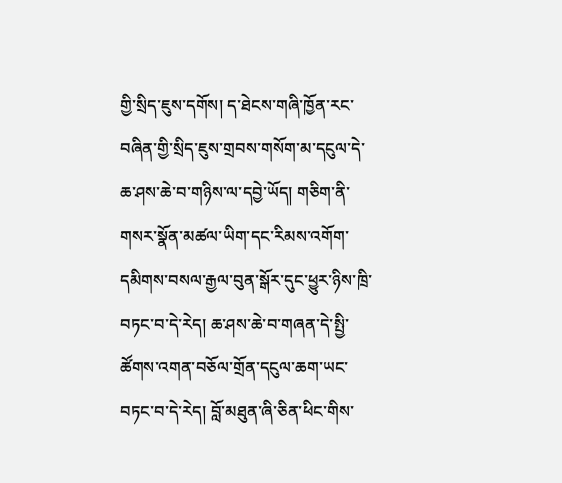གྱི་སྲིད་ཇུས་དགོས། ད་ཐེངས་གཞི་ཁྱོན་རང་བཞིན་གྱི་སྲིད་ཇུས་གྲབས་གསོག་མ་དངུལ་དེ་ཆ་ཤས་ཆེ་བ་གཉིས་ལ་དབྱེ་ཡོད། གཅིག་ནི་གསར་སྣོན་མཚལ་ཡིག་དང་རིམས་འགོག་དམིགས་བསལ་རྒྱལ་བུན་སྒོར་དུང་ཕྱུར་ཉིས་ཁྲི་བཏང་བ་དེ་རེད། ཆ་ཤས་ཆེ་བ་གཞན་དེ་སྤྱི་ཚོགས་འགན་བཅོལ་གྲོན་དངུལ་ཆག་ཡང་བཏང་བ་དེ་རེད། བློ་མཐུན་ཞི་ཅིན་ཕིང་གིས་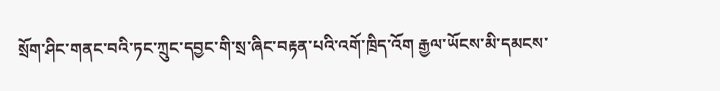སྲོག་ཤིང་གནང་བའི་ཏང་ཀྲུང་དབྱང་གི་སྲ་ཞིང་བརྟན་པའི་འགོ་ཁྲིད་འོག རྒྱལ་ཡོངས་མི་དམངས་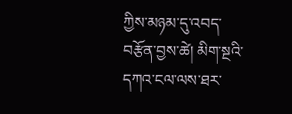ཀྱིས་མཉམ་དུ་འབད་བརྩོན་བྱས་ཚེ། མིག་སྔའི་དཀའ་ངལ་ལས་ཐར་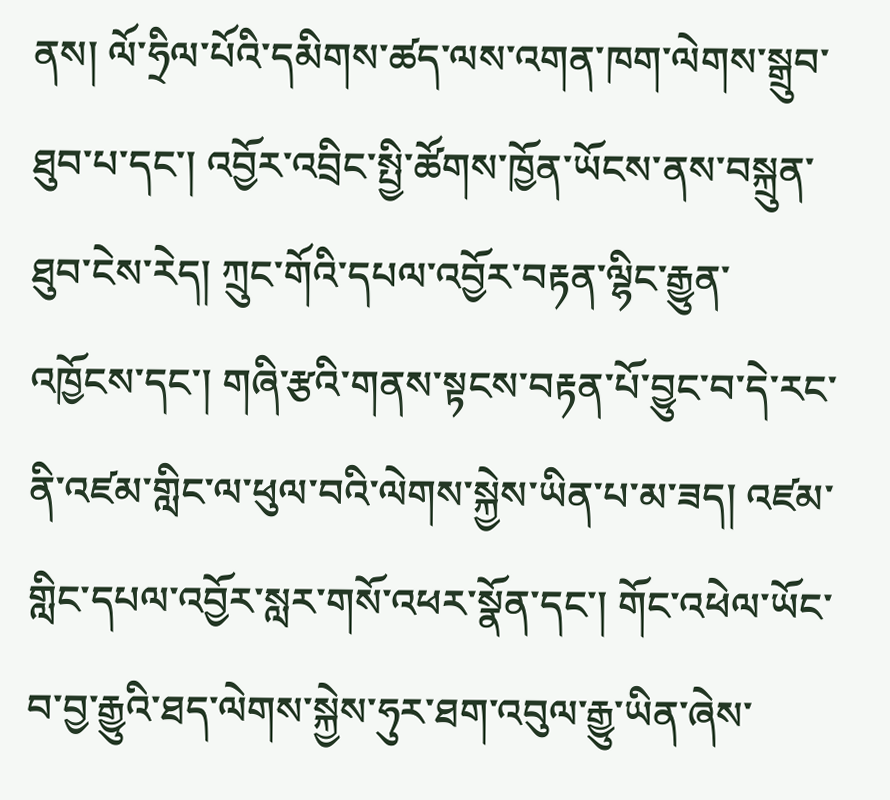ནས། ལོ་ཧྲིལ་པོའི་དམིགས་ཚད་ལས་འགན་ཁག་ལེགས་སྒྲུབ་ཐུབ་པ་དང་། འབྱོར་འབྲིང་སྤྱི་ཚོགས་ཁྱོན་ཡོངས་ནས་བསྐྲུན་ཐུབ་ངེས་རེད། ཀྲུང་གོའི་དཔལ་འབྱོར་བརྟན་ལྷིང་རྒྱུན་འཁྱོངས་དང་། གཞི་རྩའི་གནས་སྟངས་བརྟན་པོ་བྱུང་བ་དེ་རང་ནི་འཛམ་གླིང་ལ་ཕུལ་བའི་ལེགས་སྐྱེས་ཡིན་པ་མ་ཟད། འཛམ་གླིང་དཔལ་འབྱོར་སླར་གསོ་འཕར་སྣོན་དང་། གོང་འཕེལ་ཡོང་བ་བྱ་རྒྱུའི་ཐད་ལེགས་སྐྱེས་ཧུར་ཐག་འབུལ་རྒྱུ་ཡིན་ཞེས་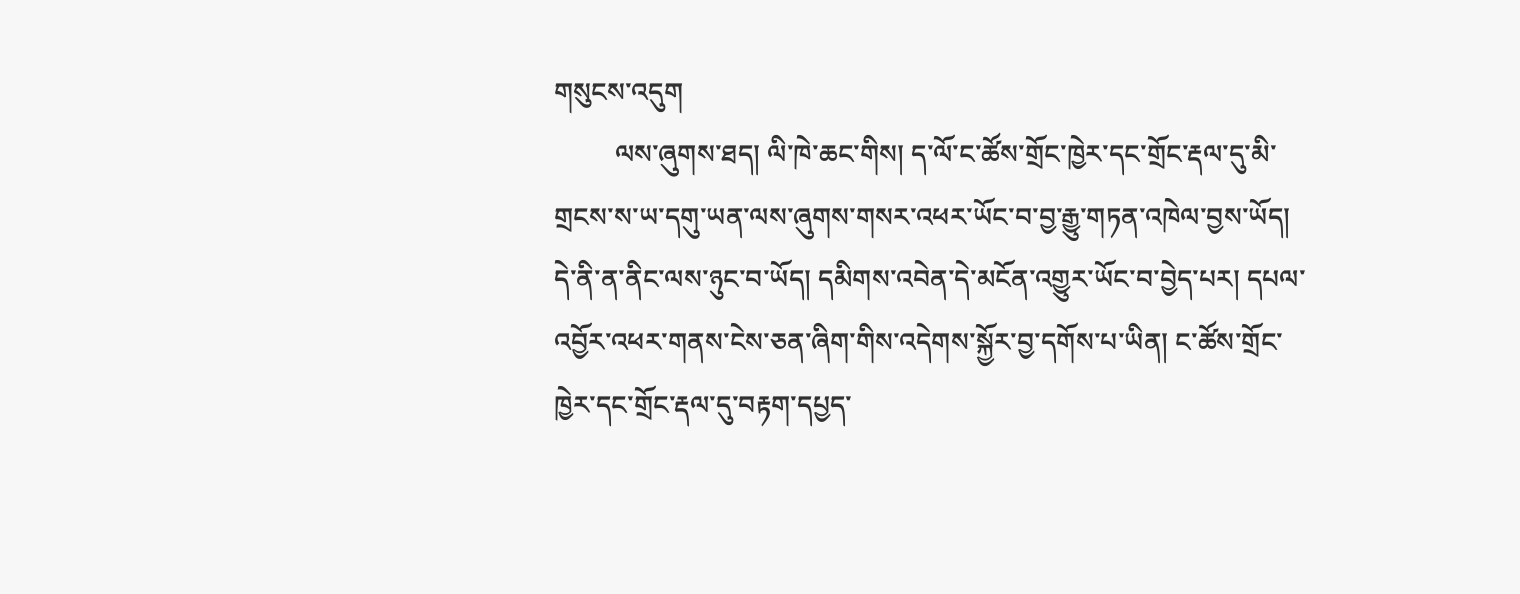གསུངས་འདུག
         ལས་ཞུགས་ཐད། ལི་ཁེ་ཆང་གིས། ད་ལོ་ང་ཚོས་གྲོང་ཁྱེར་དང་གྲོང་རྡལ་དུ་མི་གྲངས་ས་ཡ་དགུ་ཡན་ལས་ཞུགས་གསར་འཕར་ཡོང་བ་བྱ་རྒྱུ་གཏན་འཁེལ་བྱས་ཡོད། དེ་ནི་ན་ནིང་ལས་ཉུང་བ་ཡོད། དམིགས་འབེན་དེ་མངོན་འགྱུར་ཡོང་བ་བྱེད་པར། དཔལ་འབྱོར་འཕར་གནས་ངེས་ཅན་ཞིག་གིས་འདེགས་སྐྱོར་བྱ་དགོས་པ་ཡིན། ང་ཚོས་གྲོང་ཁྱེར་དང་གྲོང་རྡལ་དུ་བརྟག་དཔྱད་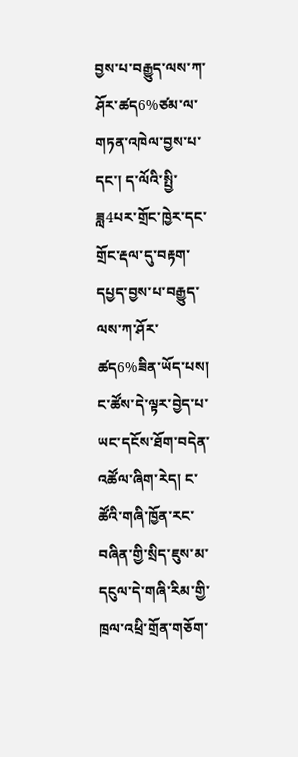བྱས་པ་བརྒྱུད་ལས་ཀ་ཤོར་ཚད6%ཙམ་ལ་གཏན་འཁེལ་བྱས་པ་དང་། ད་ལོའི་སྤྱི་ཟླ4པར་གྲོང་ཁྱེར་དང་གྲོང་རྡལ་དུ་བརྟག་དཔྱད་བྱས་པ་བརྒྱུད་ལས་ཀ་ཤོར་ཚད6%ཟིན་ཡོད་པས། ང་ཚོས་དེ་ལྟར་བྱེད་པ་ཡང་དངོས་ཐོག་བདེན་འཚོལ་ཞིག་རེད། ང་ཚོའི་གཞི་ཁྱོན་རང་བཞིན་གྱི་སྲིད་ཇུས་མ་དངུལ་དེ་གཞི་རིམ་གྱི་ཁྲལ་འཕྲི་གྲོན་གཅོག་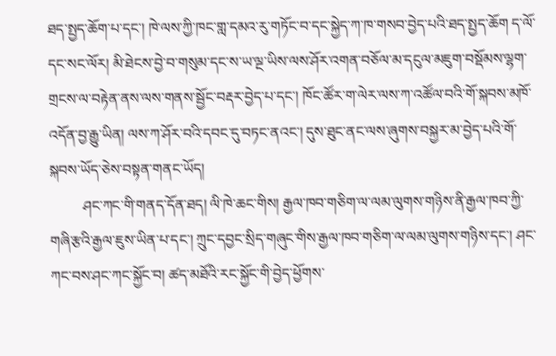ཐད་སྤྱད་ཆོག་པ་དང་། ཁེ་ལས་ཀྱི་ཁང་གླ་དམའ་རུ་གཏོང་བ་དང་སྐྱེད་ཀ་ཁ་གསབ་བྱེད་པའི་ཐད་སྤྱད་ཆོག ད་ལོ་དང་སང་ལོར། མི་ཐེངས་བྱེ་བ་གསུམ་དང་ས་ཡ་ལྔ་ཡིས་ལས་ཤོར་འགན་བཅོལ་མ་དངུལ་མཇུག་བསྡོམས་ལྷག་གྲངས་ལ་བརྟེན་ནས་ལས་གནས་སྦྱོང་བརྡར་བྱེད་པ་དང་། ཁོང་ཚོར་ག་ལེར་ལས་ཀ་འཚོལ་བའི་གོ་སྐབས་མཁོ་འདོན་བྱ་རྒྱུ་ཡིན། ལས་ཀ་ཤོར་བའི་དབང་དུ་བཏང་ནའང་། དུས་ཐུང་ནང་ལས་ཞུགས་བསྐྱར་མ་བྱེད་པའི་གོ་སྐབས་ཡོད་ཅེས་བསྟན་གནང་ཡོད།
         ཤང་ཀང་གི་གནད་དོན་ཐད། ལི་ཁེ་ཆང་གིས། རྒྱལ་ཁབ་གཅིག་ལ་ལམ་ལུགས་གཉིས་ནི་རྒྱལ་ཁབ་ཀྱི་གཞི་རྩའི་རྒྱལ་ཇུས་ཡིན་པ་དང་། ཀྲུང་དབྱང་སྲིད་གཞུང་གིས་རྒྱལ་ཁབ་གཅིག་ལ་ལམ་ལུགས་གཉིས་དང་། ཤང་ཀང་བས་ཤང་ཀང་སྐྱོང་བ། ཚད་མཐོའི་རང་སྐྱོང་གི་བྱེད་ཕྱོགས་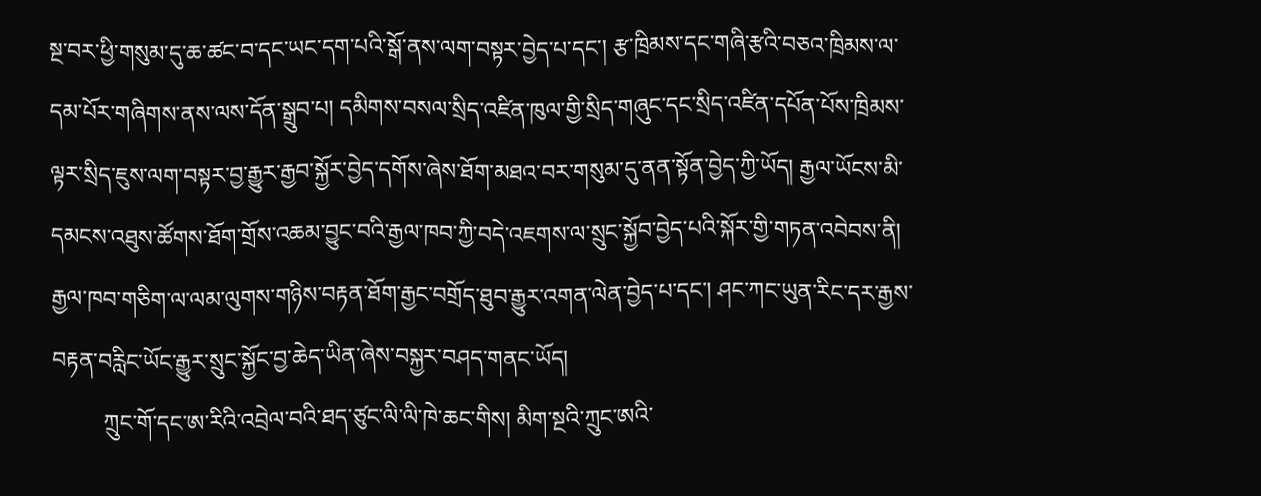སྔ་བར་ཕྱི་གསུམ་དུ་ཆ་ཚང་བ་དང་ཡང་དག་པའི་སྒོ་ནས་ལག་བསྟར་བྱེད་པ་དང་། རྩ་ཁྲིམས་དང་གཞི་རྩའི་བཅའ་ཁྲིམས་ལ་དམ་པོར་གཞིགས་ནས་ལས་དོན་སྒྲུབ་པ། དམིགས་བསལ་སྲིད་འཛིན་ཁུལ་གྱི་སྲིད་གཞུང་དང་སྲིད་འཛིན་དཔོན་པོས་ཁྲིམས་ལྟར་སྲིད་ཇུས་ལག་བསྟར་བྱ་རྒྱུར་རྒྱབ་སྐྱོར་བྱེད་དགོས་ཞེས་ཐོག་མཐའ་བར་གསུམ་དུ་ནན་སྟོན་བྱེད་ཀྱི་ཡོད། རྒྱལ་ཡོངས་མི་དམངས་འཐུས་ཚོགས་ཐོག་གྲོས་འཆམ་བྱུང་བའི་རྒྱལ་ཁབ་ཀྱི་བདེ་འཇགས་ལ་སྲུང་སྐྱོབ་བྱེད་པའི་སྐོར་གྱི་གཏན་འབེབས་ནི། རྒྱལ་ཁབ་གཅིག་ལ་ལམ་ལུགས་གཉིས་བརྟན་ཐོག་རྒྱང་བགྲོད་ཐུབ་རྒྱུར་འགན་ལེན་བྱེད་པ་དང་། ཤང་ཀང་ཡུན་རིང་དར་རྒྱས་བརྟན་བརླིང་ཡོང་རྒྱུར་སྲུང་སྐྱོང་བྱ་ཆེད་ཡིན་ཞེས་བསྐྱར་བཤད་གནང་ཡོད།
         ཀྲུང་གོ་དང་ཨ་རིའི་འབྲེལ་བའི་ཐད་ཙུང་ལི་ལི་ཁེ་ཆང་གིས། མིག་སྔའི་ཀྲུང་ཨའི་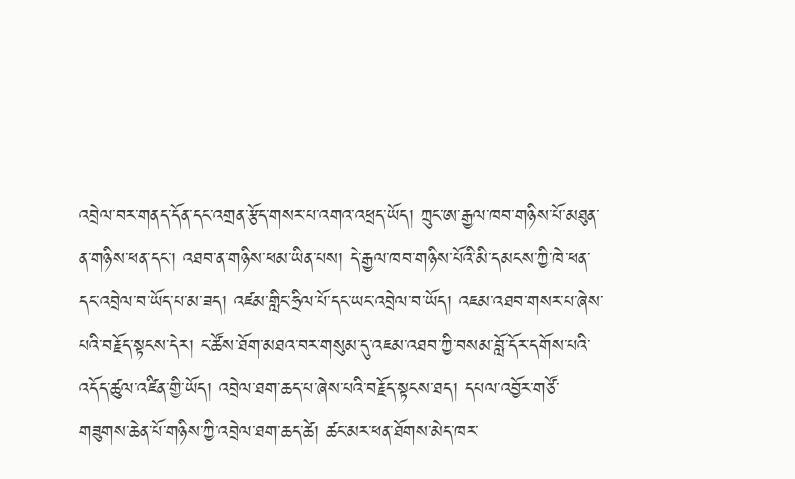འབྲེལ་བར་གནད་དོན་དང་འགྲན་རྩོད་གསར་པ་འགའ་འཕྲད་ཡོད། ཀྲུང་ཨ་རྒྱལ་ཁབ་གཉིས་པོ་མཐུན་ན་གཉིས་ཕན་དང་། འཐབ་ན་གཉིས་ཕམ་ཡིན་པས། དེ་རྒྱལ་ཁབ་གཉིས་པོའི་མི་དམངས་ཀྱི་ཁེ་ཕན་དང་འབྲེལ་བ་ཡོད་པ་མ་ཟད། འཛམ་གླིང་ཧྲིལ་པོ་དང་ཡང་འབྲེལ་བ་ཡོད། འཇམ་འཐབ་གསར་པ་ཞེས་པའི་བརྗོད་སྟངས་དེར། ང་ཚོས་ཐོག་མཐའ་བར་གསུམ་དུ་འཇམ་འཐབ་ཀྱི་བསམ་བློ་དོར་དགོས་པའི་འདོད་ཚུལ་འཛིན་གྱི་ཡོད། འབྲེལ་ཐག་ཆད་པ་ཞེས་པའི་བརྗོད་སྟངས་ཐད། དཔལ་འབྱོར་གཙོ་གཟུགས་ཆེན་པོ་གཉིས་ཀྱི་འབྲེལ་ཐག་ཆད་ཚེ། ཚང་མར་ཕན་ཐོགས་མེད་ཁར་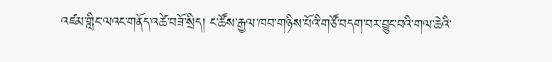འཛམ་གླིང་ལའང་གནོད་འཚེ་བཟོ་སྲིད། ང་ཚོས་རྒྱལ་ཁབ་གཉིས་པོའི་གཙོ་བདག་བར་བྱུང་བའི་གལ་ཆེའི་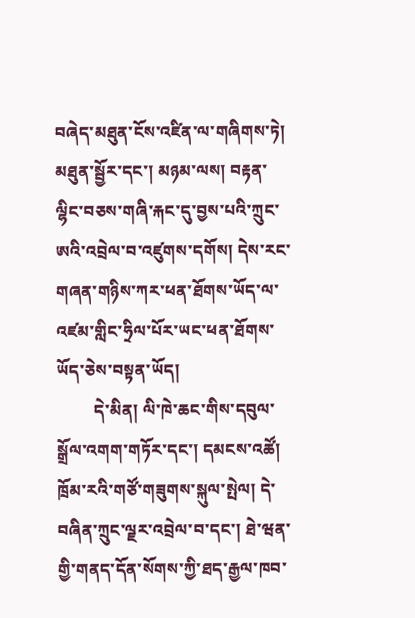བཞེད་མཐུན་ངོས་འཛིན་ལ་གཞིགས་ཏེ། མཐུན་སྦྱོར་དང་། མཉམ་ལས། བརྟན་ལྷིང་བཅས་གཞི་རྐང་དུ་བྱས་པའི་ཀྲུང་ཨའི་འབྲེལ་བ་འཛུགས་དགོས། དེས་རང་གཞན་གཉིས་ཀར་ཕན་ཐོགས་ཡོད་ལ་འཛམ་གླིང་ཧྲིལ་པོར་ཡང་ཕན་ཐོགས་ཡོད་ཅེས་བསྟན་ཡོད།
         དེ་མིན། ལི་ཁེ་ཆང་གིས་དབུལ་སྒྲོལ་འགག་གཏོར་དང་། དམངས་འཚོ། ཁྲོམ་རའི་གཙོ་གཟུགས་སྐུལ་སྤེལ། དེ་བཞིན་ཀྲུང་ལྗར་འབྲེལ་བ་དང་། ཐེ་ཝན་གྱི་གནད་དོན་སོགས་ཀྱི་ཐད་རྒྱལ་ཁབ་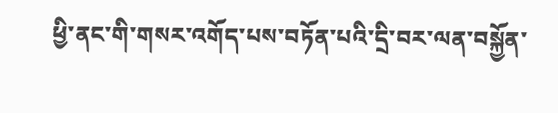ཕྱི་ནང་གི་གསར་འགོད་པས་བཏོན་པའི་དྲི་བར་ལན་བསྐྱོན་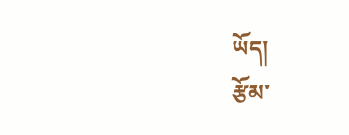ཡོད།
རྩོམ་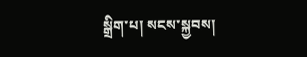སྒྲིག་པ། སངས་སྐྱབས།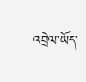འབྲེལ་ཡོད་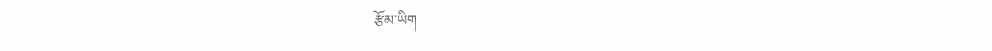རྩོམ་ཡིག